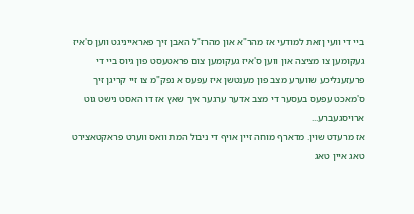ביי די וועי ןזאת למודעי אז מהר"א און מהרז"ל האבן זיך פאראייניגט ווען ס'איז געקומען צו מציצה און ווען ס'איז געקומען צום פראטעסט פון גיוס ביי די פרעזענליכע שווערע מצב פון מענטשן איז עפעס א נפק"מ צו זיי קריגן זיך ס'מאכט עפעס בעסער די מצב אדער ערגער איך שאץ אז דו האסט נישט גוט ארויסגעברע...
אז מרעדט שוין. מדארף מוחה זיין אויף די ניבול המת וואס ווערט פראקטאצירט טאג איין טאג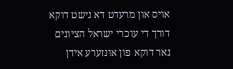אויס און מרעדט דא נישט דוקא דורך די עוכרי ישראל הציונים נאר דוקא פון אונזערע אידן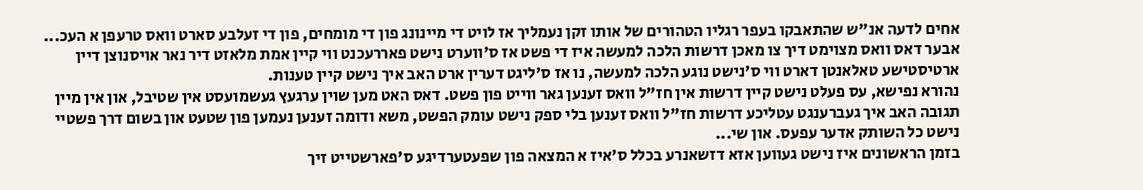אחים לדעה אנ"ש שהתאבקו בעפר רגליו הטהורים של אותו זקן נעמליך אז לויט די מיינונג פון די מומחים, פון די זעלבע סארט וואס טרעפן א העכ...
אבער דאס וואס מצוימט דיך צו מאכן דרשות הלכה למעשה איז די פשט אז ס'ווערט נישט פאררעכנט ווי קיין אמת מלאזט דיר נאר אויסנוצן דיין ארטיסטישע טאלאנטן דארט ווי ס'נישט נוגע הלכה למעשה, נו אז ס'ליגט דערין ארט האב איך נישט קיין טענות.
נהורא נפישא, עס פעלט נישט קיין דרשות אין חז"ל וואס זענען גאר ווייט פון פשט. דאס האט מען שוין ערגעץ געשמועסט אין שטיבל, און אין מיין תגובה האב איך געברענגט עטליכע דרשות חז"ל וואס זענען בלי ספק נישט עומק הפשט, משא ודומה זענען נעמען פון שטעט און בשום דרך פשטיי נישט כל השותק אדער עפעס. און שי...
בזמן הראשונים איז נישט געווען אזא דזשאנרע בכלל ס'איז א המצאה פון שפעטערדיגע ס'פארשטייט זיך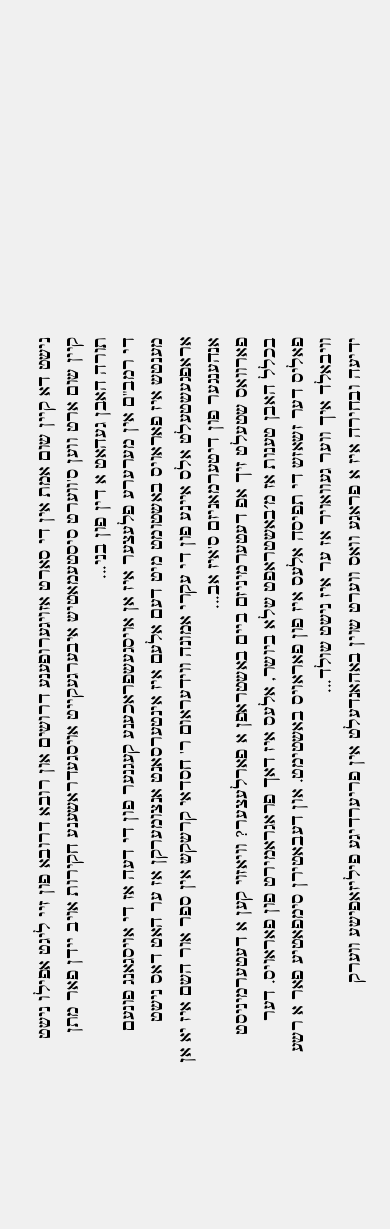נישט דא קיין שום אמת אין די סארט אזויגערופענע דרושים און רובא דרובא פון זיי ליגט אפילו נישט קיין שום ארט ווען ס'ווערט סיסטעמאטיש איבערגעקייט אויסגעדראשענע חקירות אויב יידן פאר מתן תורה האבן געהאט א דין פון בני...
די רמב"ם אין מערערע פלעצער איז אן אויסגעשפראכענע קעגנער פון די דעה אז די אויסגאנג פונעם מענטש איז פאראויס באשטומט מיט דעם אלעם איז אינטערסאנט אנצומערקן אז ער האט דאס נישט אראפגעשטעלט אלס איינע פון די עקרי אמונה ווידעראום ר' חסדאי קרשקש אין ספר אור השם איז יא אן אנהענגער פון דיטערמאניזם ס'איז אב...
פארוואס שטעלט זיך אפ דעטערמיניזם ביים באשטראפן א פארלעצער? וויאזוי קען א דעטערמיניסט בכלל האבן טענות אז מ׳באשטראפט שלא ביושר, אלעס איז דאך פראגראמירט פון פאראויס. דער פאליס דער זשאזש די תפיסה אלעס איז פון פאראויס באשטימט. און דעבאטירן סימפאטיע פאר א רשע וויבאלד איך ווער געוואויר אז ער איז נישט שולד...
ידיעה ובחירה איז א פראגע וואס ווערט שוין באהאנדעלט אין פריערדיגע פיליזאפישע ווערק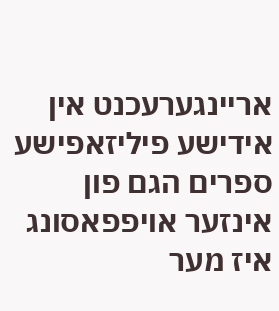אריינגערעכנט אין אידישע פיליזאפישע ספרים הגם פון אינזער אויפפאסונג איז מער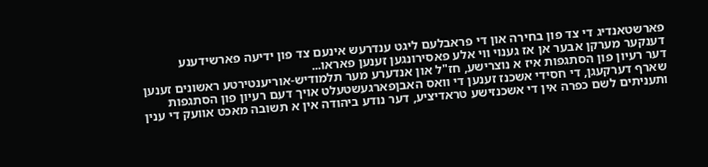פארשטאנדיג די צד פון בחירה און די פראבלעם ליגט ענדרעש אינעם צד פון ידיעה פארשידענע דענקער מערקן אבער אן אז גענוי ווי אלע פאסירונגען זענען פאראו...
דער רעיון פון הסתגפות איז א נוצרישע, חז"ל און אנדערע מער תלמודיש-אוריענטירטע ראשונים זענען שארף דערקעגן, די חסידי אשכנז זענען די וואס האבןפארגעשטעלט אויך דעם רעיון פון הסתגפות ותעניתים לשם כפרה אין די אשכנזישע טראדיציע, דער נודע ביהודה אין א תשובה מאכט אוועק די ענין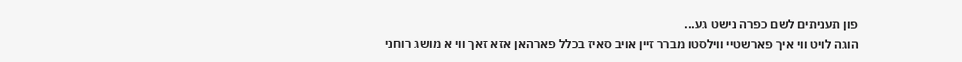פון תעניתים לשם כפרה נישט גע...
הוגה לויט ווי איך פארשטיי ווילסטו מברר זיין אויב סאיז בכלל פארהאן אזא זאך ווי א מושג רוחני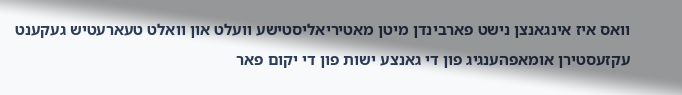וואס איז אינגאנצן נישט פארבינדן מיטן מאטיריאליסטישע וועלט און וואלט טעארעטיש געקענט עקזעסטירן אומאפהענגיג פון די גאנצע ישות פון די יקום פאר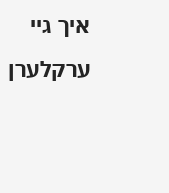איך גיי ערקלערן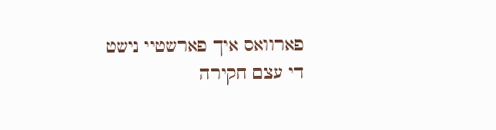פארוואס איך פארשטיי נישט די עצם חקירה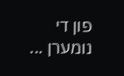פון די נומערן ...